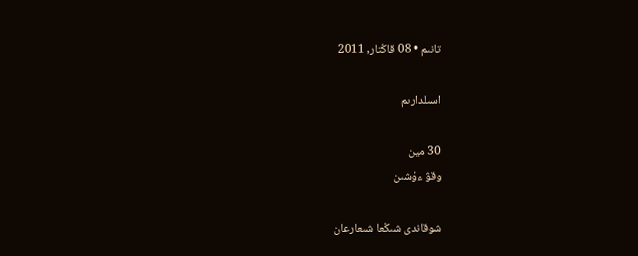تانىم • 08 قاڭتار, 2011

اسىلدارىم

30 مين
وقۋ ءۇشىن

شوقاندى شىڭعا شىعارعان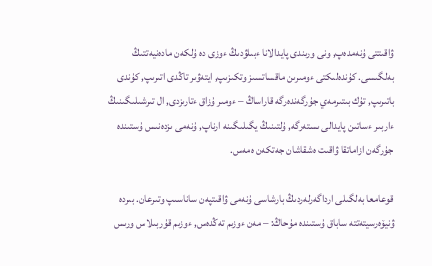ۋاقىتتى ۇنەمدەپ, ونى ورىندى پايدالانا ءبىلۋدىڭ ءوزى دە ۇلكەن مادەنيەتتىڭ بەلگىسى. كۇندەلىكتى ءومىرىن ماقساتسىز وتكىزىپ, ايتەۋىر تاڭدى اتىرىپ, كۇندى باتىرىپ, تۇك بىتىرمەي جۇرگەندەرگە قاراساڭ – ءومىر ۇزاق ءتارىزدى, ال تىرشىلىگىنىڭ ءاربىر ءساتىن پايدالى ىستەرگە, ۇلتىنىڭ يگىلىگىنە ارناپ, ۇنەمى ىزدەنىس ۇستىندە جۇرگەن ازاماتقا ۋاقىت ەشقاشان جەتكەن ەمەس.

قوعامعا بەلگىلى ارداگەرلەردىڭ بارشاسى ۇنەمى ۋاقىتپەن ساناسىپ وتىرعان. بىردە ۋنيۆەرسيتەتتە ساباق ۇستىندە مۇحاڭ: – مەن ءوزىم تەڭدەس, ءوزىم قۇربىلاس ورىس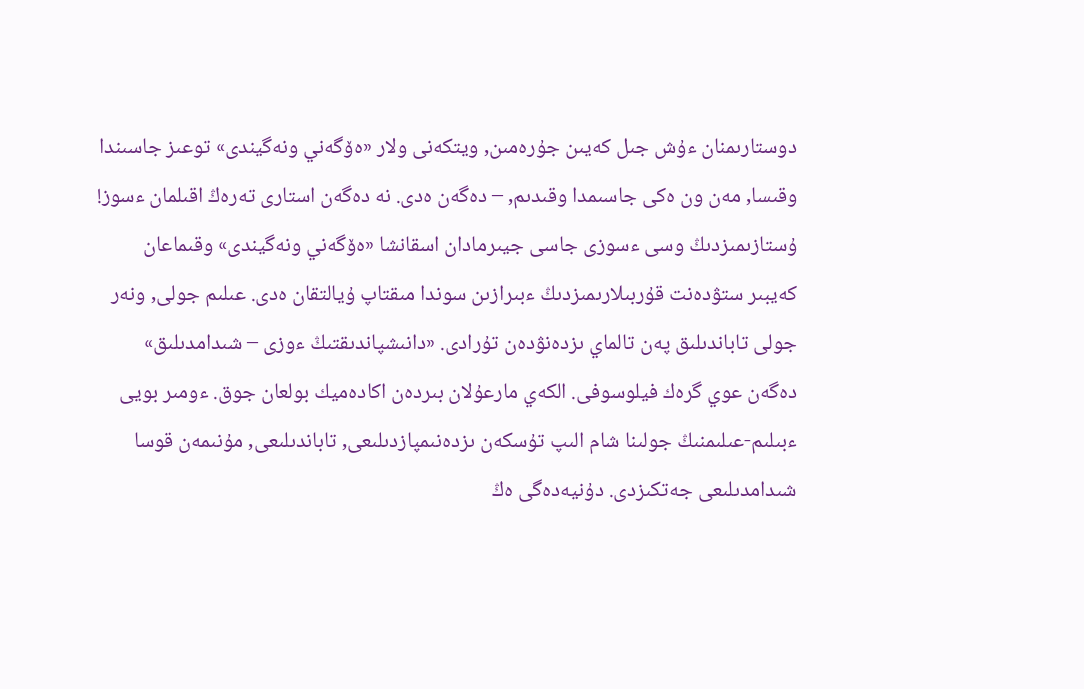دوستارىمنان ءۇش جىل كەيىن جۇرەمىن, ويتكەنى ولار «ەۆگەني ونەگيندى» توعىز جاسىندا وقىسا, مەن ون ەكى جاسىمدا وقىدىم, – دەگەن ەدى. نە دەگەن استارى تەرەڭ اقىلمان ءسوز! ۇستازىمىزدىڭ وسى ءسوزى جاسى جيىرمادان اسقانشا «ەۆگەني ونەگيندى» وقىماعان كەيبىر ستۋدەنت قۇربىلارىمىزدىڭ ءبىرازىن سوندا مىقتاپ ۇيالتقان ەدى. عىلىم جولى, ونەر جولى تاباندىلىق پەن تالماي ىزدەنۋدەن تۇرادى. «دانىشپاندىقتىڭ ءوزى – شىدامدىلىق» دەگەن عوي گرەك فيلوسوفى. الكەي مارعۇلان بىردەن اكادەميك بولعان جوق. ءومىر بويى ءبىلىم-عىلىمنىڭ جولىنا شام الىپ تۇسكەن ىزدەنىمپازدىلىعى, تاباندىلىعى, مۇنىمەن قوسا شىدامدىلىعى جەتكىزدى. دۇنيەدەگى ەڭ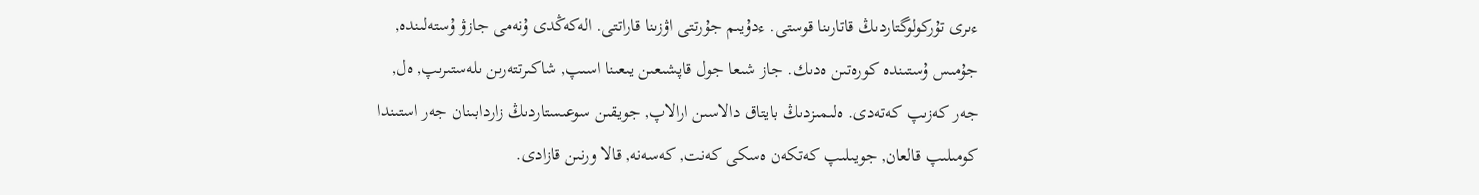ءىرى تۇركولوگتاردىڭ قاتارىنا قوستى. ءدۇيىم جۇرتتى اۋزىنا قاراتتى. الەكەڭدى ۇنەمى جازۋ ۇستەلىندە, جۇمىس ۇستىندە كورەتىن ەدىك. جاز شىعا جول قاپشىعىن يىعىنا اسىپ, شاكىرتتەرىن ىلەستىرىپ, ەل, جەر كەزىپ كەتەدى. ەلىمىزدىڭ بايتاق دالاسىن ارالاپ, جويقىن سوعىستاردىڭ زاردابىنان جەر استىندا كومىلىپ قالعان, جويىلىپ كەتكەن ەسكى كەنت, كەسەنە, قالا ورنىن قازادى.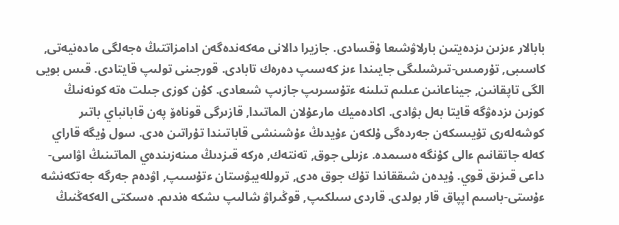بابالار ءىزىن ىزدەيتىن بارلاۋشىعا ۇقسادى. جازيرا دالانى مەكەندەگەن ادامزاتتىڭ ەجەلگى مادەنيەتى, كاسىبى, تۇرمىس-تىرشىلىگى جايىندا ءىز كەسىپ دەرەك تابادى. قورجىنى تولىپ قايتادى. قىس بويى الگى تاپقانىن, جيناعانىن عىلىم تىلىنە ءتۇسىرىپ جازىپ شىعادى. كۇن كوزى جىلت ەتە كونەنىڭ كوزىن ىزدەۋگە قايتا بەل بۋادى. اكادەميك مارعۇلان الماتىدا, قازىرگى قوناەۆ پەن قابانباي باتىر كوشەلەرى تۇيىسكەن جەردەگى ۇلكەن ءۇيدىڭ ءۇشىنشى قاباتىندا تۇراتىن ەدى. سول ۇيگە قاراي كەلە جاتقانىم ءالى كۇنگە ەسىمدە. ءزىلى جوق, تەنتەك, ەركە قىزدىڭ مىنەزىندەي الماتىنىڭ اۋاسى-داعى قىزىق قوي. ۇيدەن شىققاندا تۇك جوق ەدى, تروللەيبۋستان ءتۇسىپ, اۋدەم جەرگە جەتكەنشە ءۇستى-باسىم اپپاق قار بولدى. قاردى سىلكىپ, قوڭىراۋ شالىپ ىشكە ەندىم. ەسىكتى الەكەڭنىڭ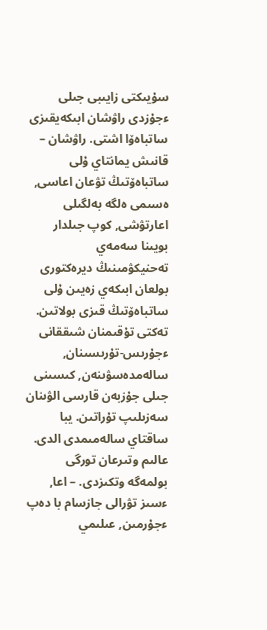سۇيىكتى زايىبى جىلى ءجۇزدى راۋشان ابىكەيقىزى ساتباەۆا اشتى. راۋشان – قانىش يمانتاي ۇلى ساتباەۆتىڭ تۋعان اعاسى, ەسىمى ەلگە بەلگىلى اعارتۋشى, كوپ جىلدار بويىنا سەمەي تەحنيكۋمىنىڭ ديرەكتورى بولعان ابىكەي زەيىن ۇلى ساتباەۆتىڭ قىزى بولاتىن. تەكتى تۇقىمنان شىققانى ءجۇرىس-تۇرىسىنان, سالەمدەسۋىنەن, كىسىنى جىلى جۇزبەن قارسى الۋىنان سەزىلىپ تۇراتىن. يبا ساقتاي سالەمىمدى الدى. عالىم وتىرعان تورگى بولمەگە وتكىزدى. – اعا, ءسىز تۋرالى جازسام با دەپ ءجۇرمىن, عىلىمي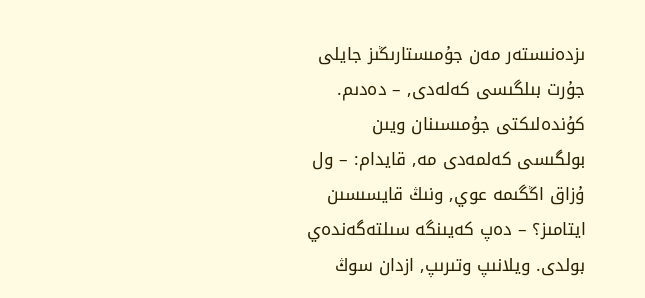ىزدەنىستەر مەن جۇمىستارىڭىز جايلى جۇرت بىلگىسى كەلەدى, – دەدىم. كۇندەلىكتى جۇمىسىنان ويىن بولگىسى كەلمەدى مە, قايدام: – ول ۇزاق اڭگىمە عوي, ونىڭ قايسىسىن ايتامىز؟ – دەپ كەيىنگە سىلتەگەندەي بولدى. ويلانىپ وتىرىپ, ازدان سوڭ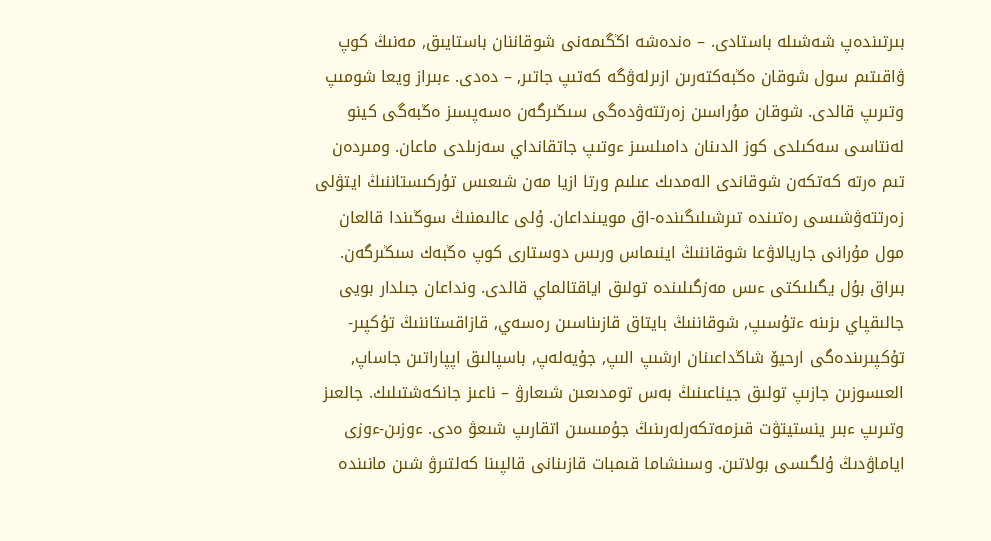بىرتىندەپ شەشىلە باستادى. – ەندەشە اڭگىمەنى شوقاننان باستايىق, مەنىڭ كوپ ۋاقىتىم سول شوقان ەڭبەكتەرىن ازىرلەۋگە كەتىپ جاتىر, – دەدى. ءبىراز ويعا شومىپ وتىرىپ قالدى. شوقان مۇراسىن زەرتتەۋدەگى سىڭىرگەن ەسەپسىز ەڭبەگى كينو لەنتاسى سەكىلدى كوز الدىنان دامىلسىز ءوتىپ جاتقانداي سەزىلدى ماعان. ومىردەن تىم ەرتە كەتكەن شوقاندى الەمدىك عىلىم ورتا ازيا مەن شىعىس تۇركىستاننىڭ ايتۋلى زەرتتەۋشىسى رەتىندە تىرشىلىگىندە-اق مويىنداعان. ۇلى عالىمنىڭ سوڭىندا قالعان مول مۇرانى جاريالاۋعا شوقاننىڭ اينىماس ورىس دوستارى كوپ ەڭبەك سىڭىرگەن. بىراق بۇل يگىلىكتى ءىس مەزگىلىندە تولىق اياقتالماي قالدى. ونداعان جىلدار بويى جالىقپاي ىزىنە ءتۇسىپ, شوقاننىڭ بايتاق قازىناسىن رەسەي, قازاقستاننىڭ تۇكپىر-تۇكپىرىندەگى ارحيۆ شاڭداعىنان ارشىپ الىپ, جۇيەلەپ, باسپالىق اپپاراتىن جاساپ, العىسوزىن جازىپ تولىق جيناعىنىڭ بەس تومدىعىن شىعارۋ – ناعىز جانكەشتىلىك. جالعىز وتىرىپ ءبىر ينستيتۋت قىزمەتكەرلەرىنىڭ جۇمىسىن اتقارىپ شىعۋ ەدى. ءوزىن-ءوزى اياماۋدىڭ ۇلگىسى بولاتىن. وسىنشاما قىمبات قازىنانى قالپىنا كەلتىرۋ شىن مانىندە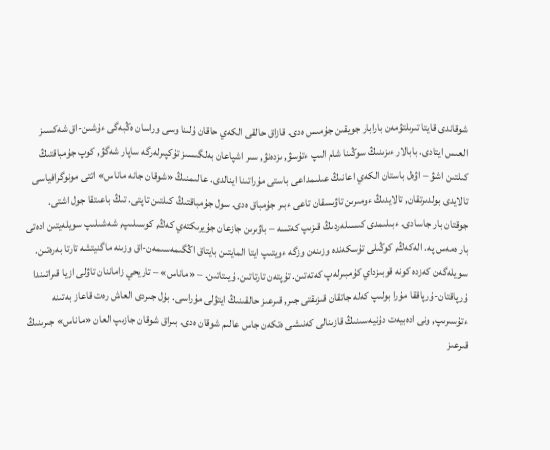شوقاندى قايتا تىرىلتۋمەن بارابار جويقىن جۇمىس ەدى. قازاق حالقى الكەي حاقان ۇلىنا وسى وراسان ەڭبەگى ءۇشىن-اق شەكسىز العىس ايتادى. بابالار ءىزىنىڭ سوڭىنا شام الىپ ءتۇسۋ, ىزدەنۋ, سىر اشپاعان بەلگىسىز تۇكپىرلەرگە ساپار شەگۋ, كوپ جۇمباقتىڭ كىلتىن اشۋ – اۋەل باستان الكەي اعانىڭ عىلىمداعى باستى مۇراتىنا اينالدى. عالىمنىڭ «شوقان جانە ماناس» اتتى مونوگرافياسى تالايدى بولدىرتقان, تالايدىڭ ءومىرىن تاۋىسقان تاعى ءبىر جۇمباق ەدى. سول جۇمباقتىڭ كىلتىن تاپتى. تىڭ باعىتقا جول اشتى. جوقتان بار جاسادى. ءبىلىمدى كىسىلەردىڭ قىزىپ كەتسە – باۋىرىن جازعان جۇيرىكتەي كەڭ, كوسىلىپ, شەشىلىپ سويلەيتىن ادەتى بار ەمەس پە. الەكەڭ, كوڭىلى تۇسكەندە وزىنەن وزگە ءويتىپ ايتا المايتىن بايتاق اڭگىمەسىمەن-اق وزىنە ماگنيتشە تارتا بەرەتىن. سويلەگەن كەزدە كونە قوبىزداي كۇمبىرلەپ كەتەتىن. تۇپتەن تارتاتىن. ۇيىتاتىن. – «ماناس» – تاريحي زاماننان تاۋلى ازيا قىراتىندا ۇرپاقتان-ۇرپاققا مۇرا بولىپ كەلە جاتقان قىزىقتى جىر, قىرعىز حالقىنىڭ ايتۋلى مۇراسى. بۇل جىردى العاش رەت قاعاز بەتىنە ءتۇسىرىپ, ونى ادەبيەت دۇنيەسىنىڭ قازىنالى كەنىشى ەتكەن جاس عالىم شوقان ەدى. بىراق شوقان جازىپ العان «ماناس» جىرىنىڭ قىرعىز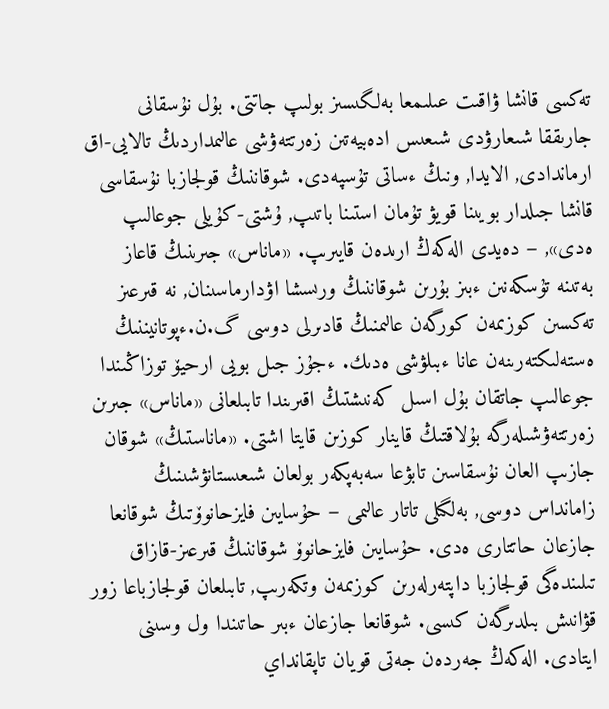تەكسى قانشا ۋاقىت عىلىمعا بەلگىسىز بولىپ جاتتى. بۇل نۇسقانى جارىققا شىعارۋدى شىعىس ادەبيەتىن زەرتتەۋشى عالىمداردىڭ تالايى-اق ارماندادى, الايدا, ونىڭ ءساتى تۇسپەدى. شوقاننىڭ قولجازبا نۇسقاسى قانشا جىلدار بويىنا قويۋ تۇمان استىنا باتىپ, ۇشتى-كۇيلى جوعالىپ ەدى», – دەيدى الەكەڭ ارىدەن قايىرىپ. «ماناس» جىرىنىڭ قاعاز بەتىنە تۇسكەنىن ءبىز بۇرىن شوقاننىڭ ورىسشا اۋدارماسىنان, نە قىرعىز تەكسىن كوزىمەن كورگەن عالىمنىڭ قادىرلى دوسى گ.ن.ءپوتانيننىڭ ەستەلىكتەرىنەن عانا ءبىلۋشى ەدىك. ءجۇز جىل بويى ارحيۆ توزاڭىندا جوعالىپ جاتقان بۇل اسىل كەنىشتىڭ اقىرىندا تابىلعانى «ماناس» جىرىن زەرتتەۋشىلەرگە بۇلاقتىڭ قاينار كوزىن قايتا اشتى. «ماناستىڭ» شوقان جازىپ العان نۇسقاسىن تابۋعا سەبەپكەر بولعان شىعىستانۋشىنىڭ زامانداس دوسى, بەلگىلى تاتار عالىمى – حۇسايىن فايزحانوۆتىڭ شوقانعا جازعان حاتتارى ەدى. حۇسايىن فايزحانوۆ شوقاننىڭ قىرعىز-قازاق تىلىندەگى قولجازبا داپتەرلەرىن كوزىمەن وتكەرىپ, تابىلعان قولجازباعا زور قۋانىش بىلدىرگەن كىسى. شوقانعا جازعان ءبىر حاتىندا ول وسىنى ايتادى. الەكەڭ جەردەن جەتى قويان تاپقانداي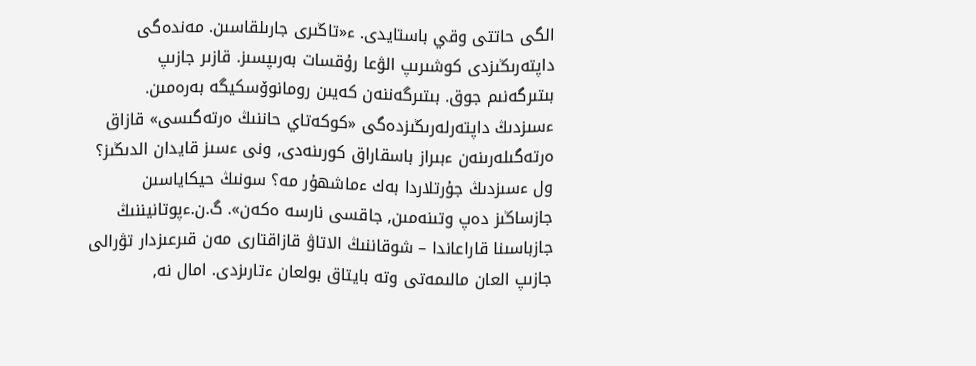الگى حاتتى وقي باستايدى. ء«تاڭىرى جارىلقاسىن. مەندەگى داپتەرىڭىزدى كوشىرىپ الۋعا رۇقسات بەرىپسىز. قازىر جازىپ بىتىرگەنىم جوق. بىتىرگەننەن كەيىن رومانوۆسكيگە بەرەمىن. ءسىزدىڭ داپتەرلەرىڭىزدەگى «كوكەتاي حاننىڭ ەرتەگىسى» قازاق ەرتەگىلەرىنەن ءبىراز باسقاراق كورىنەدى, ونى ءسىز قايدان الدىڭىز؟ ول ءسىزدىڭ جۇرتلاردا بەك ءماشھۇر مە؟ سونىڭ حيكاياسىن جازساڭىز دەپ وتىنەمىن, جاقسى نارسە ەكەن». گ.ن.ءپوتانيننىڭ جازباسىنا قاراعاندا – شوقاننىڭ الاتاۋ قازاقتارى مەن قىرعىزدار تۋرالى جازىپ العان مالىمەتى وتە بايتاق بولعان ءتارىزدى. امال نە,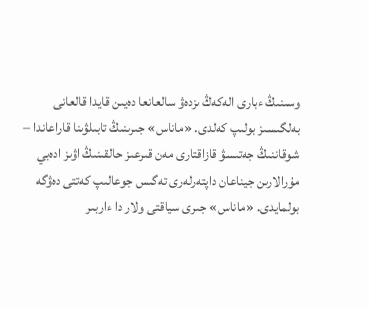وسىنىڭ ءبارى الەكەڭ ىزدەۋ سالعانعا دەيىن قايدا قالعانى بەلگىسىز بولىپ كەلدى. «ماناس» جىرىنىڭ تابىلۋىنا قاراعاندا – شوقاننىڭ جەتىسۋ قازاقتارى مەن قىرعىز حالقىنىڭ اۋىز ادەبي مۇرالارىن جيناعان داپتەرلەرى تەگىس جوعالىپ كەتتى دەۋگە بولمايدى. «ماناس» جىرى سياقتى ولار دا ءاربىر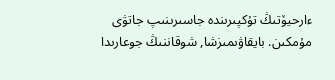ءارحيۆتىڭ تۇكپىرىندە جاسىرىنىپ جاتۋى مۇمكىن. بايقاۋىمىزشا, شوقاننىڭ جوعارىدا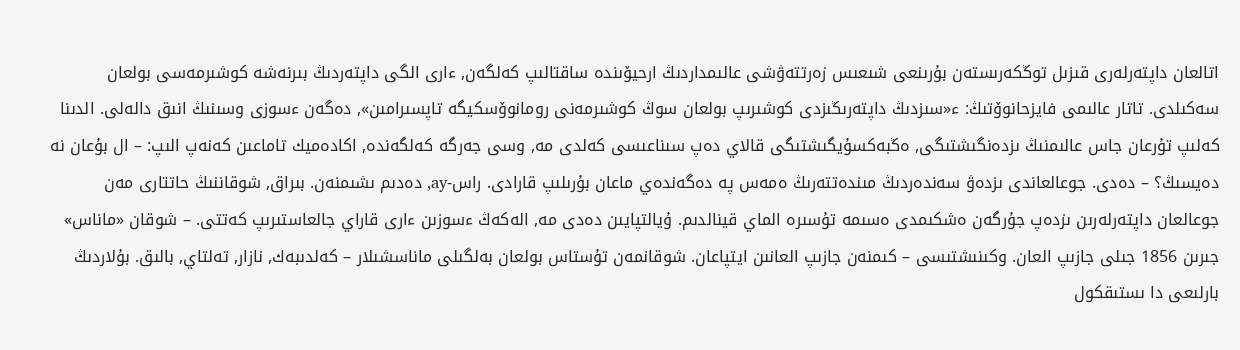اتالعان داپتەرلەرى قىزىل توڭكەرىستەن بۇرىنعى شىعىس زەرتتەۋشى عالىمداردىڭ ارحيۆىندە ساقتالىپ كەلگەن, ءارى الگى داپتەردىڭ بىرنەشە كوشىرمەسى بولعان سەكىلدى. تاتار عالىمى فايزحانوۆتىڭ: ء«سىزدىڭ داپتەرىڭىزدى كوشىرىپ بولعان سوڭ كوشىرمەنى رومانوۆسكيگە تاپسىرامىن», دەگەن ءسوزى وسىنىڭ انىق دالەلى. الدىنا كەلىپ تۇرعان جاس عالىمنىڭ ىزدەنگىشتىگى, ەڭبەكسۇيگىشتىگى قالاي دەپ سىناعىسى كەلدى مە, وسى جەرگە كەلگەندە, اكادەميك تاماعىن كەنەپ الىپ: – ال بۇعان نە دەيسىڭ؟ – دەدى. جوعالعاندى ىزدەۋ سەندەردىڭ مىندەتتەرىڭ ەمەس پە دەگەندەي ماعان بۇرىلىپ قارادى. راس-ay, دەدىم ىشىمنەن. بىراق, شوقاننىڭ حاتتارى مەن جوعالعان داپتەرلەرىن ىزدەپ جۇرگەن ەشكىمدى ەسىمە تۇسىرە الماي قينالدىم. ۇيالتپايىن دەدى مە, الەكەڭ ءسوزىن ءارى قاراي جالعاستىرىپ كەتتى. – شوقان «ماناس» جىرىن 1856 جىلى جازىپ العان. وكىنىشتىسى – كىمنەن جازىپ العانىن ايتپاعان. شوقانمەن تۇستاس بولعان بەلگىلى ماناسشىلار – كەلدىبەك, نازار, تەلتاي, بالىق. بۇلاردىڭ بارلىعى دا ىستىقكول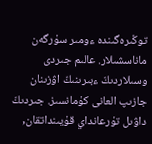توڭىرەگىندە ءومىر سۇرگەن ماناسشىلار. عالىم جىردى وسىلاردىڭ ءبىرىنىڭ اۋزىنان جازىپ العانى كۇمانسىز. جىردىڭ داۋىل تۇرعانداي قۇيىنداتقان,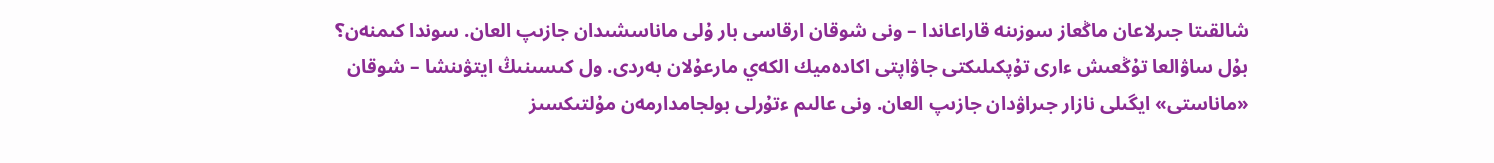شالقىتا جىرلاعان ماڭعاز سوزىنە قاراعاندا – ونى شوقان ارقاسى بار ۇلى ماناسشىدان جازىپ العان. سوندا كىمنەن؟ بۇل ساۋالعا تۇڭعىش ءارى تۇپكىلىكتى جاۋاپتى اكادەميك الكەي مارعۇلان بەردى. ول كىسىنىڭ ايتۋىنشا – شوقان «ماناستى» ايگىلى نازار جىراۋدان جازىپ العان. ونى عالىم ءتۇرلى بولجامدارمەن مۇلتىكسىز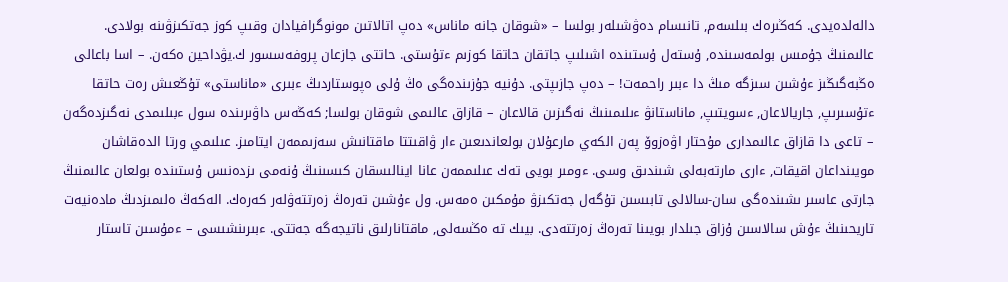دالەلدەيدى. كەڭىرەك بىلسەم, تانىسام دەۋشىلەر بولسا – «شوقان جانە ماناس» دەپ اتالاتىن مونوگرافيادان وقىپ كوز جەتكىزۋىنە بولادى. عالىمنىڭ جۇمىس بولمەسىندە, ۇستەل ۇستىندە اشىلىپ جاتقان حاتقا كوزىم ءتۇستى. حاتتى جازعان پروفەسسور ك.يۋداحين ەكەن. – اسا باعالى ەڭبەگىڭىز ءۇشىن سىزگە مىڭ دا ءبىر راحمەت! – دەپ جازىپتى. دۇنيە جۇزىندەگى ەڭ ۇلى ەپوستاردىڭ ءبىرى «ماناستى» تۇڭعىش رەت حاتقا ءتۇسىرىپ, جاريالاعان, ءسويتىپ, ماناستانۋ ءىلىمىنىڭ نەگىزىن قالاعان – قازاق عالىمى شوقان بولسا; كەڭەس داۋىرىندە سول ءبىلىمدى نەگىزدەگەن – تاعى دا قازاق عالىمدارى مۇحتار اۋەزوۆ پەن الكەي مارعۇلان بولعاندىعىن ءار ۋاقىتتا ماقتانىش سەزىممەن ايتامىز. عىلىمي ورتا الدەقاشان مويىنداعان اقيقات, ءارى مارتەبەلى شىندىق وسى. ءومىر بويى تەك عىلىممەن عانا اينالىسقان كىسىنىڭ ۇنەمى ىزدەنىس ۇستىندە بولعان عالىمنىڭ جارتى عاسىر ىشىندەگى سان-سالالى تابىسىن تۇگەل جەتكىزۋ مۇمكىن ەمەس. ول ءۇشىن تەرەڭ زەرتتەۋلەر كەرەك. الەكەڭ ەلىمىزدىڭ مادەنيەت تاريحىنىڭ ءۇش سالاسىن ۇزاق جىلدار بويىنا تەرەڭ زەرتتەدى. بيىك تە ەڭسەلى, ماقتانارلىق ناتيجەگە جەتتى. ءبىرىنشىسى – ءمۇسىن تاستار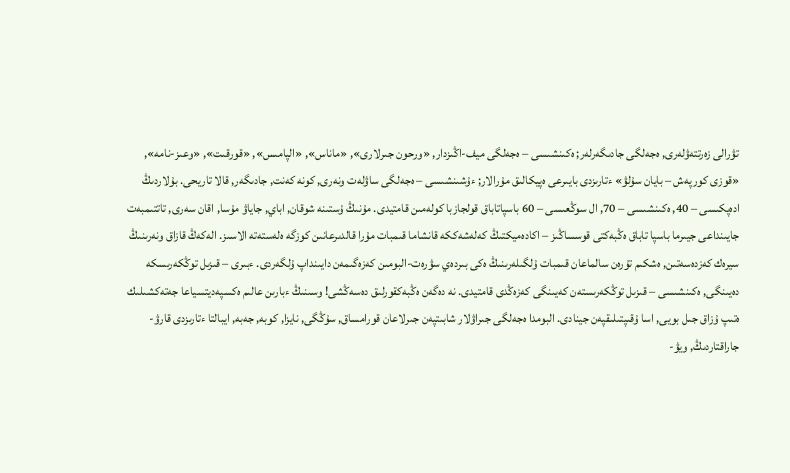تۋرالى زەرتتەۋلەرى, ەجەلگى جادىگەرلەر; ەكىنشىسى – ەجەلگى ميف-اڭىزدار, «ورحون جىرلارى», «ماناس», «الپامىس», «قورقىت», «وعىز-نامە», «قوزى كورپەش – بايان سۇلۋ» ءتارىزدى بايىرعى ەپيكالىق مۇرالار; ءۇشىنشىسى – ەجەلگى ساۋلەت ونەرى, كونە كەنت, جادىگەر, قالا تاريحى. بۇلاردىڭ ادەپكىسى – 40, ەكىنشىسى – 70, ال سوڭعىسى – 60 باسپاتاباق قولجازبا كولەمىن قامتيدى. مۇنىڭ ۇستىنە شوقان, اباي, جاياۋ مۇسا, اقان سەرى, تاتتىمبەت جايىنداعى جيىرما باسپا تاباق ەڭبەكتى قوسساڭىز – اكادەميكتىڭ كەلەشەككە قانشاما قىمبات مۇرا قالدىرعانىن كوزگە ەلەستەتە الاسىز. الەكەڭ قازاق ونەرىنىڭ سيرەك كەزدەسەتىن, ەشكىم تۇرەن سالماعان قىمبات ۇلگىلەرىنىڭ ەكى بىردەي سۋرەت-البومىن كەزەگىمەن دايىنداپ ۇلگەردى. ءبىرى – قىزىل توڭكەرىسكە دەيىنگى, ەكىنشىسى – قىزىل توڭكەرىستەن كەيىنگى كەزەڭدى قامتيدى. نە دەگەن ەڭبەكقورلىق دەسەڭشى! وسىنىڭ ءبارىن عالىم ەكسپەديتسياعا جەتەكشىلىك ەتىپ ۇزاق جىل بويى, اسا ۇقىپتىلىقپەن جينادى. البومدا ەجەلگى جىراۋلار شابىتپەن جىرلاعان قورامساق, سۇڭگى, نايزا, كوبە, جەبە, ايبالتا ءتارىزدى قارۋ-جاراقتاردىڭ, ويۋ-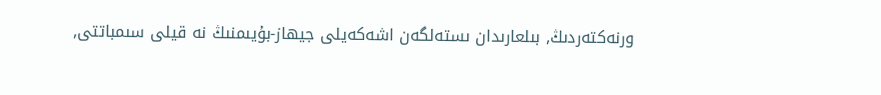ورنەكتەردىڭ, بىلعارىدان ىستەلگەن اشەكەيلى جيھاز-بۇيىمنىڭ نە قيلى سىمباتتى,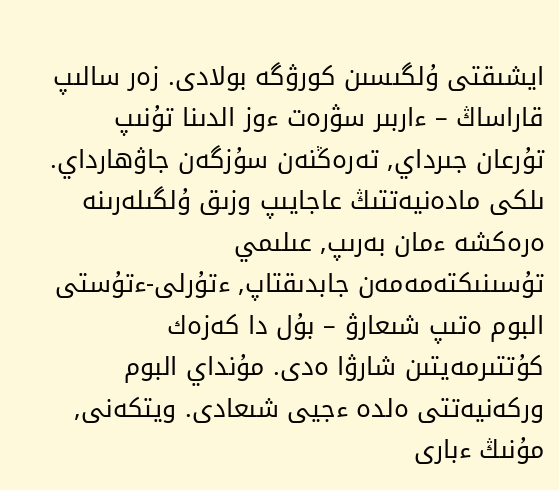ايشىقتى ۇلگىسىن كورۋگە بولادى. زەر سالىپ قاراساڭ – ءاربىر سۋرەت ءوز الدىنا تۇنىپ تۇرعان جىرداي, تەرەڭنەن سۇزگەن جاۋھارداي. ىلكى مادەنيەتتىڭ عاجايىپ وزىق ۇلگىلەرىنە ەرەكشە ءمان بەرىپ, عىلىمي تۇسىنىكتەمەمەن جابدىقتاپ, ءتۇرلى-ءتۇستى البوم ەتىپ شىعارۋ – بۇل دا كەزەك كۇتتىرمەيتىن شارۋا ەدى. مۇنداي البوم وركەنيەتتى ەلدە ءجيى شىعادى. ويتكەنى, مۇنىڭ ءبارى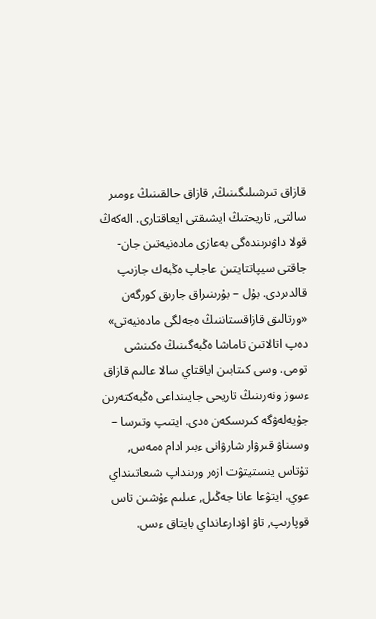قازاق تىرشىلىگىنىڭ, قازاق حالقىنىڭ ءومىر سالتى, تاريحتىڭ ايشىقتى ايعاقتارى. الەكەڭ قولا داۋىرىندەگى بەعازى مادەنيەتىن جان-جاقتى سيپاتتايتىن عاجاپ ەڭبەك جازىپ قالدىردى. بۇل – بۇرىنىراق جارىق كورگەن «ورتالىق قازاقستاننىڭ ەجەلگى مادەنيەتى» دەپ اتالاتىن تاماشا ەڭبەگىنىڭ ەكىنشى تومى. وسى كىتابىن اياقتاي سالا عالىم قازاق ءسوز ونەرىنىڭ تاريحى جايىنداعى ەڭبەكتەرىن جۇيەلەۋگە كىرىسكەن ەدى. ايتىپ وتىرسا – وسىناۋ قىرۋار شارۋانى ءبىر ادام ەمەس, تۇتاس ينستيتۋت ازەر ورىنداپ شىعاتىنداي عوي. ايتۋعا عانا جەڭىل, عىلىم ءۇشىن تاس قوپارىپ, تاۋ اۋدارعانداي بايتاق ءىس.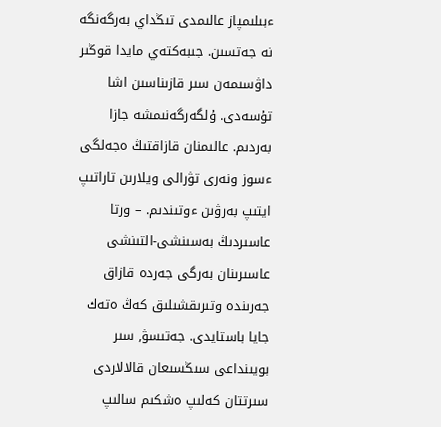ءبىلىمپاز عالىمدى تىڭداي بەرگەنگە نە جەتسىن. جىبەكتەي مايدا قوڭىر داۋسىمەن سىر قازىناسىن اشا تۇسەدى. ۇلگەرگەنىمشە جازا بەردىم. عالىمنان قازاقتىڭ ەجەلگى ءسوز ونەرى تۋرالى ويلارىن تاراتىپ ايتىپ بەرۋىن ءوتىندىم. – ورتا عاسىردىڭ بەسىنشى-التىنشى عاسىرىنان بەرگى جەردە قازاق جەرىندە وتىرىقشىلىق كەڭ ەتەك جايا باستايدى. جەتىسۋ, سىر بويىنداعى سىڭسىعان قالالاردى سىرتتان كەلىپ ەشكىم سالىپ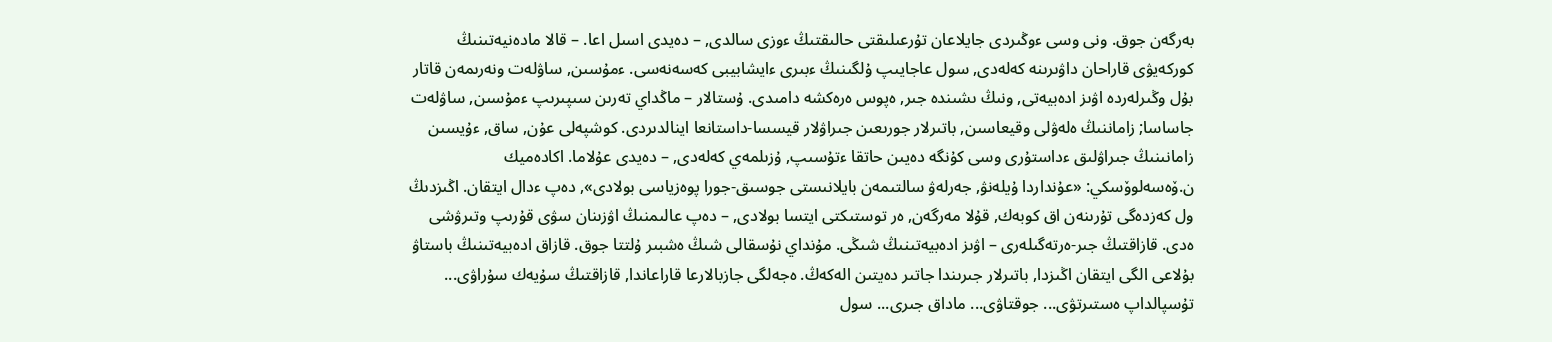بەرگەن جوق. ونى وسى ءوڭىردى جايلاعان تۇرعىلىقتى حالىقتىڭ ءوزى سالدى, – دەيدى اسىل اعا. – قالا مادەنيەتىنىڭ كوركەيۋى قاراحان داۋىرىنە كەلەدى, سول عاجايىپ ۇلگىنىڭ ءبىرى ءايشابيبى كەسەنەسى. ءمۇسىن, ساۋلەت ونەرىمەن قاتار بۇل وڭىرلەردە اۋىز ادەبيەتى, ونىڭ ىشىندە جىر, ەپوس ەرەكشە دامىدى. ۇستالار – ماڭداي تەرىن سىپىرىپ ءمۇسىن, ساۋلەت جاساسا; زاماننىڭ ەلەۋلى وقيعاسىن, باتىرلار جورىعىن جىراۋلار قيسسا-داستانعا اينالدىردى. كوشپەلى عۇن, ساق, ءۇيسىن زامانىنىڭ جىراۋلىق ءداستۇرى وسى كۇنگە دەيىن حاتقا ءتۇسىپ, ۇزىلمەي كەلەدى, – دەيدى عۇلاما. اكادەميك ن.ۆەسەلوۆسكي: «عۇنداردا ۇيلەنۋ, جەرلەۋ سالتىمەن بايلانىستى جوسىق-جورا پوەزياسى بولادى», دەپ ءدال ايتقان. اڭىزدىڭ ول كەزدەگى تۇرىنەن اق كوبەك, قۇلا مەرگەن, ەر توستىكتى ايتسا بولادى, – دەپ عالىمنىڭ اۋزىنان سۋى قۇرىپ وتىرۋشى ەدى. قازاقتىڭ جىر-ەرتەگىلەرى – اۋىز ادەبيەتىنىڭ شىڭى. مۇنداي نۇسقالى شىڭ ەشبىر ۇلتتا جوق. قازاق ادەبيەتىنىڭ باستاۋ بۇلاعى الگى ايتقان اڭىزدا, باتىرلار جىرىندا جاتىر دەيتىن الەكەڭ. ەجەلگى جازبالارعا قاراعاندا, قازاقتىڭ سۇيەك سۇراۋى... تۇسپالداپ ەستىرتۋى... جوقتاۋى... ماداق جىرى... سول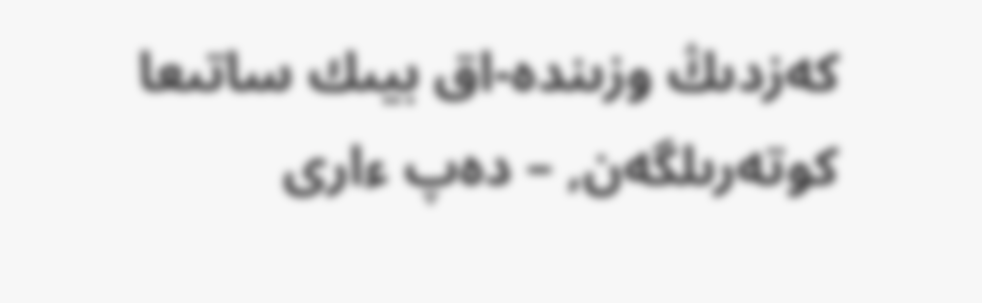كەزدىڭ وزىندە-اق بيىك ساتىعا كوتەرىلگەن, – دەپ ءارى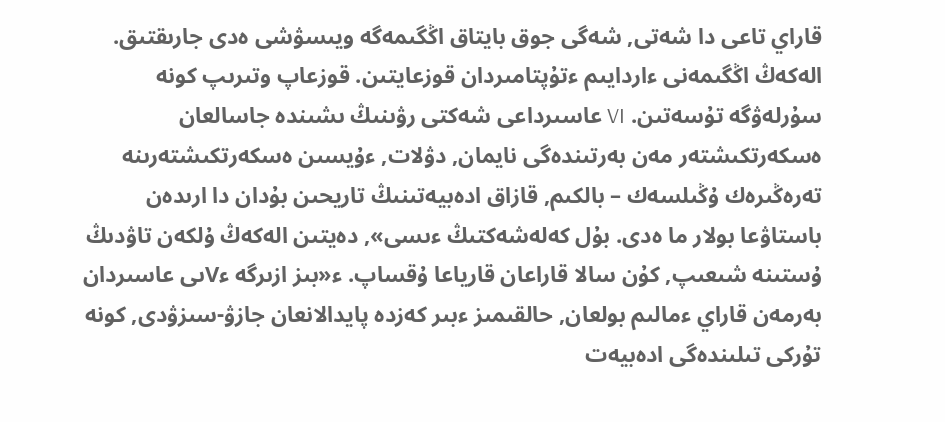قاراي تاعى دا شەتى, شەگى جوق بايتاق اڭگىمەگە ويىسۋشى ەدى جارىقتىق. الەكەڭ اڭگىمەنى ءاردايىم ءتۇپتامىردان قوزعايتىن. قوزعاپ وتىرىپ كونە سۇرلەۋگە تۇسەتىن. VI عاسىرداعى شەكتى رۋىنىڭ ىشىندە جاسالعان ەسكەرتكىشتەر مەن بەرتىندەگى نايمان, دۋلات, ءۇيسىن ەسكەرتكىشتەرىنە تەرەڭىرەك ۇڭىلسەك – بالكىم, قازاق ادەبيەتىنىڭ تاريحىن بۇدان دا ارىدەن باستاۋعا بولار ما ەدى. بۇل كەلەشەكتىڭ ءىسى», دەيتىن الەكەڭ ۇلكەن تاۋدىڭ ۇستىنە شىعىپ, كۇن سالا قاراعان قارياعا ۇقساپ. ء«بىز ازىرگە ءVىى عاسىردان بەرمەن قاراي ءمالىم بولعان, حالقىمىز ءبىر كەزدە پايدالانعان جازۋ-سىزۋدى, كونە تۇركى تىلىندەگى ادەبيەت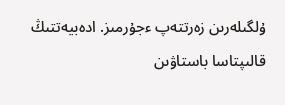ۇلگىلەرىن زەرتتەپ ءجۇرمىز. ادەبيەتتىڭ قالىپتاسا باستاۋىن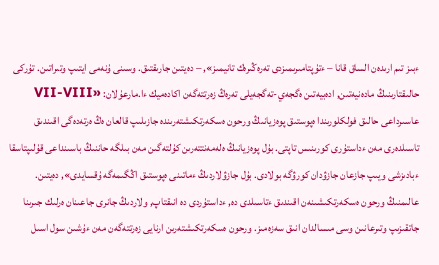ءبىز تىم ارىدەن الساق قانا – ءتۇپتامىرىمىزدى تەرەڭىرەك تانيمىز», – دەيتىن جارىقتىق. وسىنى ۇنەمى ايتىپ وتىراتىن. تۇركى حالىقتارىنىڭ مادەنيەتىن, ادەبيەتىن ەگجەي-تەگجەيلى تەرەڭ زەرتتەگەن اكادەميك ءا.مارعۇلان: «VII-VIII عاسىرداعى حالىق فولكلورىندا ەپوستىق پوەزيانىڭ ورحون ەسكەرتكىشتەرىندە جازىلىپ قالعان ەڭ ەرتەدەگى اقىندىق تاسىلدەرى مەن ءداستۇرى كورىنىس تاپتى. بۇل پوەزيانىڭ ەلەمەنتتەرىن كۇلتەگىن مەن بىلگە حاننىڭ باسىنداعى قۇلىپتاسقا ءبادىزشى ويىپ جازعان جازۋدان كورۋگە بولادى. بۇل جازۋلاردىڭ ءماتىنى ەپوستىق اڭگىمەگە ۇقسايدى», دەيتىن. عالىمنىڭ ورحون ەسكەرتكىشىنەن اقىندىق ءتاسىلدى دە, ءداستۇردى دە انىقتاپ, ولاردىڭ جانرى جاعىنان ەرلىك جىرىنا جاتقىزىپ وتىرعانىن وسى مىسالدان انىق سەزەمىز. ورحون ەسكەرتكىشتەرىن ارنايى زەرتتەگەن مەن ءۇشىن سول اسىل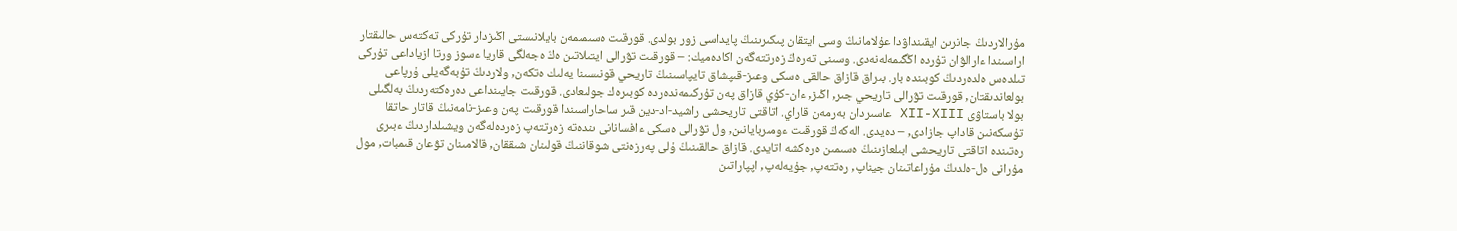مۇرالاردىڭ جانرىن ايقىنداۋدا عۇلامانىڭ وسى ايتقان پىكىرىنىڭ پايداسى زور بولدى. قورقىت ەسىمىمەن بايلانىستى اڭىزدار تۇركى تەكتەس حالىقتار اراسىندا ءارالۋان تۇردە اڭگىمەلەنەدى. وسىنى تەرەڭ زەرتتەگەن اكادەميك: – قورقىت تۋرالى ايتىلاتىن ەڭ ەجەلگى قاريا ءسوز ورتا ازياداعى تۇركى تىلدەس ەلدەردىڭ كوبىندە بار. بىراق قازاق حالقى ەسكى وعىز-قىپشاق تايپاسىنىڭ تاريحي قونىسىنا يەلىك ەتكەن, ولاردىڭ تۇبەگەيلى ۇرپاعى بولعاندىقتان, قورقىت تۋرالى تاريحي جىر, اڭىز, ءان-كۇي قازاق پەن تۇركىمەندەردە كوبىرەك جولىعادى. قورقىت جايىنداعى دەرەكتەردىڭ بەلگىلى بولا باستاۋى XII-XIII عاسىردان بەرمەن قاراي. اتاقتى تاريحشى راشيد-اد-دين قىر ساحاراسىندا قورقىت پەن وعىز-نامەنىڭ قاتار حاتقا تۇسكەنىن قاداپ جازادى, – دەيدى. الەكەڭ قورقىت ءومىربايانىن, ول تۋرالى ەسكى ءافسانانى ىندەتە زەرتتەپ زەردەلەگەن ويشىلداردىڭ ءبىرى رەتىندە اتاقتى تاريحشى ابىلعازىنىڭ ەسىمىن ەرەكشە اتايدى. قازاق حالقىنىڭ ۇلى پەرزەنتى شوقاننىڭ قولىنان شىققان, قالامىنان تۋعان قىمبات, مول مۇرانى ەل-ەلدىڭ مۇراعاتىنان جيناپ, رەتتەپ, جۇيەلەپ, اپپاراتىن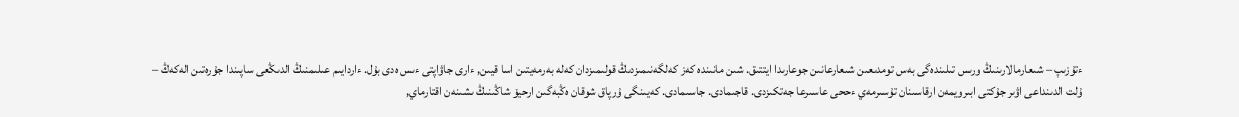ءتۇزىپ – شىعارمالارىنىڭ ورىس تىلىندەگى بەس تومدىعىن شىعارعانىن جوعارىدا ايتتىق. شىن مانىندە كەز كەلگەنىمىزدىڭ قولىمىزدان كەلە بەرمەيتىن اسا قيىن, ءارى جاۋاپتى ءىس ەدى بۇل. ءاردايىم عىلىمنىڭ الدىڭعى ساپىندا جۇرەتىن الەكەڭ – ۇلت الدىنداعى اۋىر جۇكتى ابىرويمەن ارقاسىنان تۇسىرمەي ءححى عاسىرعا جەتكىزدى. قاجىمادى. جاسىمادى. كەيىنگى ۇرپاق شوقان ەڭبەگىن ارحيۆ شاڭىنىڭ ىشىنەن اقتارماي,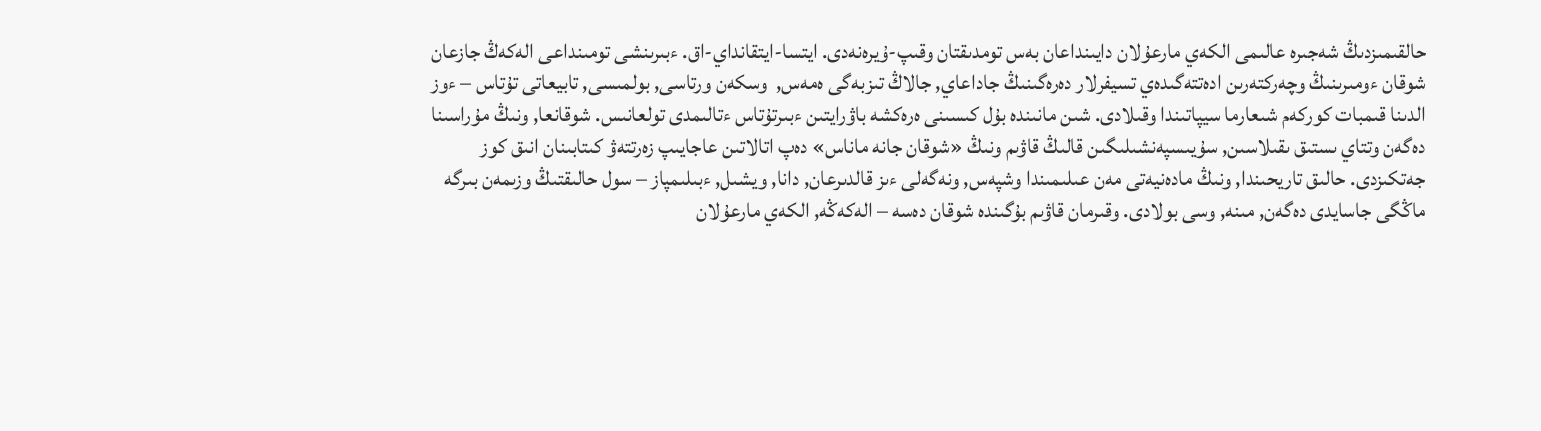حالقىمىزدىڭ شەجىرە عالىمى الكەي مارعۇلان دايىنداعان بەس تومدىقتان وقىپ-ۇيرەنەدى. ايتسا-ايتقانداي-اق. ءبىرىنشى تومىنداعى الەكەڭ جازعان شوقان ءومىرىنىڭ وچەركتەرىن ادەتتەگىدەي تسيفرلار دەرەگىنىڭ جاداعاي, جالاڭ تىزبەگى ەمەس,  وسكەن ورتاسى, بولمىسى, تابيعاتى تۇتاس – ءوز الدىنا قىمبات كوركەم شىعارما سيپاتىندا وقىلادى. شىن مانىندە بۇل كىسىنى ەرەكشە باۋرايتىن ءبىرتۇتاس ءتالىمدى تولعانىس. شوقانعا, ونىڭ مۇراسىنا دەگەن وتتاي ىستىق ىقىلاسىن, سۇيىسپەنشىلىگىن قالىڭ قاۋىم ونىڭ «شوقان جانە ماناس» دەپ اتالاتىن عاجايىپ زەرتتەۋ كىتابىنان انىق كوز جەتكىزدى. حالىق تاريحىندا, ونىڭ مادەنيەتى مەن عىلىمىندا وشپەس, ونەگەلى ءىز قالدىرعان, دانا, ويشىل, ءبىلىمپاز – سول حالىقتىڭ وزىمەن بىرگە ماڭگى جاسايدى دەگەن, مىنە, وسى بولادى. وقىرمان قاۋىم بۇگىندە شوقان دەسە – الەكەڭە, الكەي مارعۇلان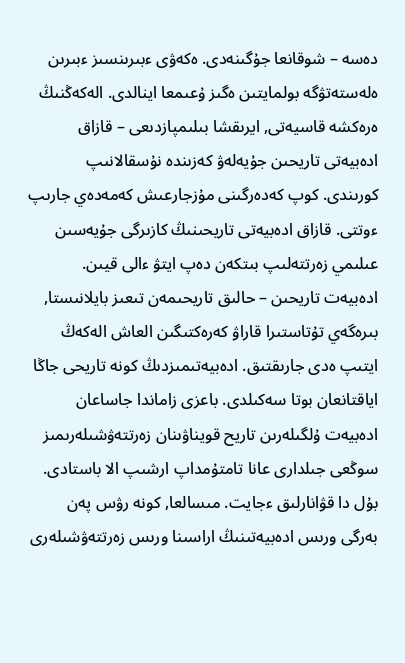دەسە – شوقانعا جۇگىنەدى. ەكەۋى ءبىرىنسىز ءبىرىن ەلەستەتۋگە بولمايتىن ەگىز ۇعىمعا اينالدى. الەكەڭنىڭ ەرەكشە قاسيەتى, ايرىقشا بىلىمپازدىعى – قازاق ادەبيەتى تاريحىن جۇيەلەۋ كەزىندە نۇسقالانىپ كورىندى. كوپ كەدەرگىنى مۇزجارعىش كەمەدەي جارىپ ءوتتى. قازاق ادەبيەتى تاريحىنىڭ كازىرگى جۇيەسىن عىلىمي زەرتتەلىپ بىتكەن دەپ ايتۋ ءالى قيىن. ادەبيەت تاريحىن – حالىق تاريحىمەن تىعىز بايلانىستا, بىرەگەي تۇتاستىرا قاراۋ كەرەكتىگىن العاش الەكەڭ ايتىپ ەدى جارىقتىق. ادەبيەتىمىزدىڭ كونە تاريحى جاڭا اياقتانعان بوتا سەكىلدى. باعزى زاماندا جاساعان ادەبيەت ۇلگىلەرىن تاريح قويناۋىنان زەرتتەۋشىلەرىمىز سوڭعى جىلدارى عانا تامتۇمداپ ارشىپ الا باستادى. بۇل دا قۋانارلىق ءجايت. مىسالعا, كونە رۋس پەن بەرگى ورىس ادەبيەتىنىڭ اراسىنا ورىس زەرتتەۋشىلەرى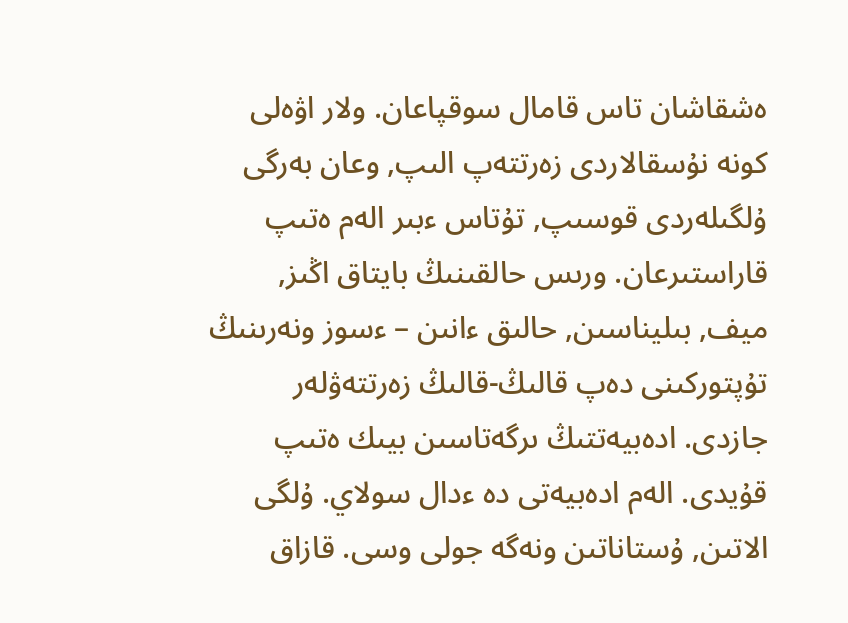ەشقاشان تاس قامال سوقپاعان. ولار اۋەلى كونە نۇسقالاردى زەرتتەپ الىپ, وعان بەرگى ۇلگىلەردى قوسىپ, تۇتاس ءبىر الەم ەتىپ قاراستىرعان. ورىس حالقىنىڭ بايتاق اڭىز, ميف, بىليناسىن, حالىق ءانىن – ءسوز ونەرىنىڭ تۇپتوركىنى دەپ قالىڭ-قالىڭ زەرتتەۋلەر جازدى. ادەبيەتتىڭ ىرگەتاسىن بيىك ەتىپ قۇيدى. الەم ادەبيەتى دە ءدال سولاي. ۇلگى الاتىن, ۇستاناتىن ونەگە جولى وسى. قازاق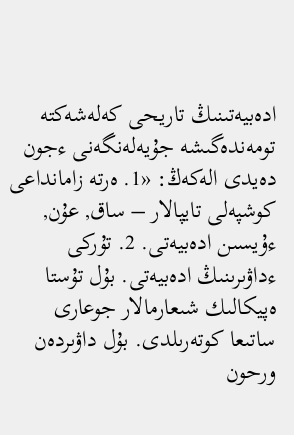ادەبيەتىنىڭ تاريحى كەلەشەكتە تومەندەگىشە جۇيەلەنگەنى ءجون دەيدى الەكەڭ: «1. ەرتە زامانداعى كوشپەلى تايپالار – ساق, عۇن, ءۇيسىن ادەبيەتى. 2. تۇركى ءداۋىرىنىڭ ادەبيەتى. بۇل تۇستا ەپيكالىك شىعارمالار جوعارى ساتىعا كوتەرىلدى. بۇل داۋىردەن ورحون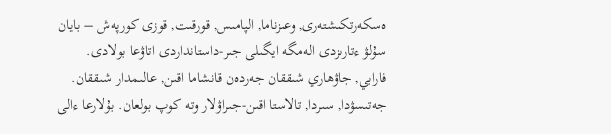ەسكەرتكىشتەرى, وعىزناما, الپامىس, قورقىت, قوزى كورپەش – بايان سۇلۋ ءتارىزدى الەمگە ايگىلى جىر-داستانداردى اتاۋعا بولادى. فارابي, جاۋھاري شىققان جەردەن قانشاما اقىن, عالىمدار شىققان. جەتىسۋدا, سىردا, تالاستا اقىن-جىراۋلار وتە كوپ بولعان. بۇلارعا ءالى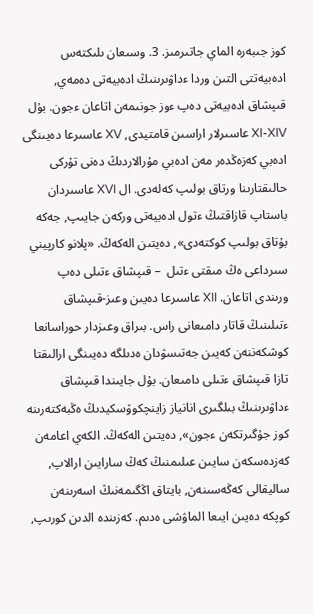كوز جىبەرە الماي جاتىرمىز. 3. وسىعان ىلىكتەس ادەبيەتتى التىن وردا ءداۋىرىنىڭ ادەبيەتى دەمەي, قىپشاق ادەبيەتى دەپ ءوز جونىمەن اتاعان ءجون. بۇل XI-XIV عاسىرلار اراسىن قامتيدى, XV عاسىرعا دەيىنگى ادەبي كەزەڭدەر مەن ادەبي مۇرالاردىڭ دەنى تۇركى حالىقتارىنا ورتاق بولىپ كەلەدى. ال XVI عاسىردان باستاپ قازاقتىڭ ءتول ادەبيەتى وركەن جايىپ, جەكە بۇتاق بولىپ كوكتەدى», دەيتىن الەكەڭ. «پلانو كارپيني سىرداعى ەڭ مىقتى ءتىل  – قىپشاق ءتىلى دەپ ورىندى اتاعان. XII عاسىرعا دەيىن وعىز-قىپشاق ءتىلىنىڭ قاتار دامىعانى راس. بىراق وعىزدار حوراسانعا كوشكەننەن كەيىن جەتىسۋدان ەدىلگە دەيىنگى ارالىقتا تازا قىپشاق ءتىلى دامىعان. بۇل جايىندا قىپشاق ءداۋىرىنىڭ بىلگىرى انانياز زاينچكوۆسكيدىڭ ەڭبەكتەرىنە كوز جۇگىرتكەن ءجون», دەيتىن الەكەڭ. الكەي اعامەن كەزدەسكەن سايىن عىلىمنىڭ كەڭ سارايىن ارالاپ, ساليقالى كەڭەسىنەن, بايتاق اڭگىمەنىڭ اسەرىنەن كوپكە دەيىن ايىعا الماۋشى ەدىم. كەزىندە الدىن كورىپ,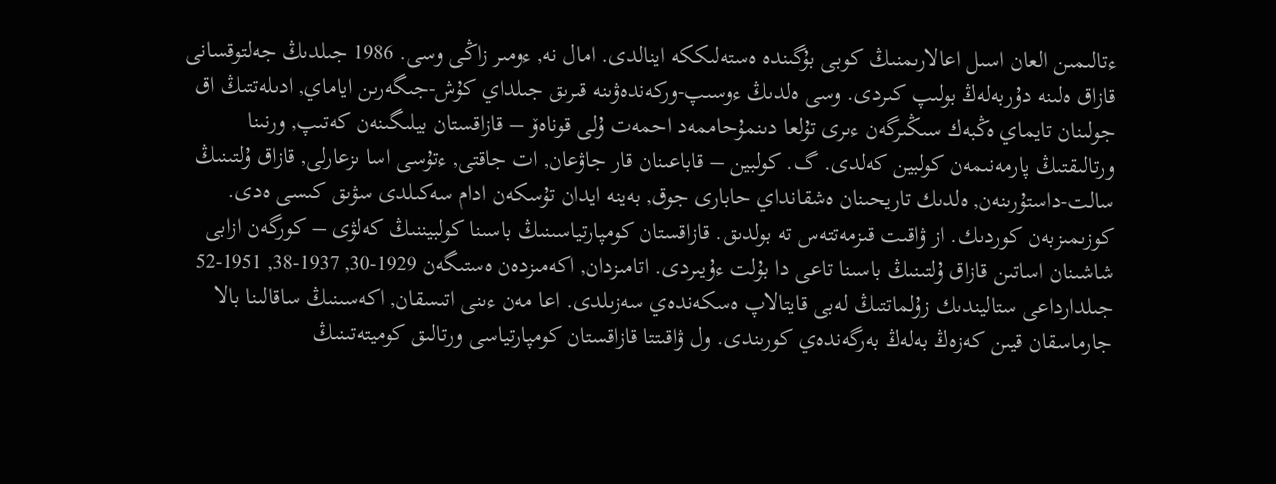ءتالىمىن العان اسىل اعالارىمنىڭ كوبى بۇگىندە ەستەلىككە اينالدى. امال نە, ءومىر زاڭى وسى. 1986 جىلدىڭ جەلتوقسانى قازاق ەلىنە دۇربەلەڭ بولىپ كىردى. وسى ەلدىڭ ءوسىپ-وركەندەۋىنە قىرىق جىلداي كۇش-جىگەرىن اياماي, ادىلەتتىڭ اق جولىنان تايماي ەڭبەك سىڭىرگەن ءىرى تۇلعا دىنمۇحاممەد احمەت ۇلى قوناەۆ – قازاقستان بيلىگىنەن كەتىپ, ورنىنا ورتالىقتىڭ پارمەنىمەن كولبين كەلدى. گ. كولبين – قاباعىنان قار جاۋعان, ات جاقتى, ءتۇسى اسا ىزعارلى, قازاق ۇلتىنىڭ سالت-داستۇرىنەن, ەلدىك تاريحىنان ەشقانداي حابارى جوق, بەينە ايدان تۇسكەن ادام سەكىلدى سۋىق كىسى ەدى. كوزىمىزبەن كوردىك. از ۋاقىت قىزمەتتەس تە بولدىق. قازاقستان كومپارتياسىنىڭ باسىنا كولبيننىڭ كەلۋى – كورگەن ازابى شاشىنان اساتىن قازاق ۇلتىنىڭ باسىنا تاعى دا بۇلت ءۇيىردى. اتامىزدان, اكەمىزدەن ەستىگەن 1929-30, 1937-38, 1951-52 جىلدارداعى ستاليندىك زۇلماتتىڭ لەبى قايتالاپ ەسكەندەي سەزىلدى. اعا مەن ءىنى اتىسقان, اكەسىنىڭ ساقالىنا بالا جارماسقان قيىن كەزەڭ بەلەڭ بەرگەندەي كورىندى. ول ۋاقىتتا قازاقستان كومپارتياسى ورتالىق كوميتەتىنىڭ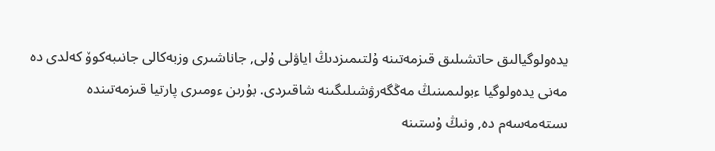يدەولوگيالىق حاتشىلىق قىزمەتىنە ۇلتىمىزدىڭ اياۋلى ۇلى, جاناشىرى وزبەكالى جانىبەكوۆ كەلدى دە مەنى يدەولوگيا ءبولىمىنىڭ مەڭگەرۋشىلىگىنە شاقىردى. بۇرىن ءومىرى پارتيا قىزمەتىندە ىستەمەسەم دە, ونىڭ ۇستىنە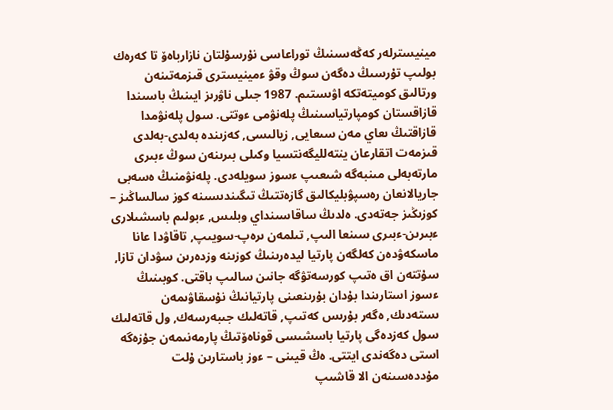مينيسترلەر كەڭەسىنىڭ توراعاسى نۇرسۇلتان نازارباەۆ تا كەرەك بولىپ تۇرسىڭ دەگەن سوڭ وقۋ ءمينيسترى قىزمەتىنەن ورتالىق كوميتەتكە اۋىستىم. 1987 جىلى ناۋرىز ايىنىڭ باسىندا قازاقستان كومپارتياسىنىڭ پلەنۋمى ءوتتى. سول پلەنۋمدا قازاقتىڭ ىعاي مەن سىعايى, زيالىسى, كەزىندە بەلدى-بەلدى قىزمەت اتقارعان ينتەلليگەنتسيا وكىلى بىرىنەن سوڭ ءبىرى مارتەبەلى مىنبەگە شىعىپ ءسوز سويلەدى. پلەنۋمنىڭ ەسەبى جاريالانعان رەسپۋبليكالىق گازەتتىڭ تىگىندىسىنە كوز سالساڭىز – كوزىڭىز جەتەدى. ەلدىڭ ساقاسىنداي وبلىس, ءبولىم باسشىلارى ءبىرىن-ءبىرى سىنعا الىپ, تىلمەن ىرەپ-سويىپ, تاقاۋدا عانا ماسكەۋدەن كەلگەن پارتيا ليدەرىنىڭ كوزىنە وزدەرىن سۋدان تازا, سۇتتەن اق ەتىپ كورسەتۋگە جانىن سالىپ باقتى. كوبىنىڭ ءسوز استارىندا بۇدان بۇرىنعىنى پارتيانىڭ نۇسقاۋىمەن ىستەدىك, ەگەر بۇرىس كەتىپ, قاتەلىك جىبەرسەك, ول قاتەلىك سول كەزدەگى پارتيا باسشىسى قوناەۆتىڭ پارمەنىمەن جۇزەگە استى دەگەندى ايتتى. ەڭ قيىنى – ءوز باستارىن ۇلت مۇددەسىنەن الا قاشىپ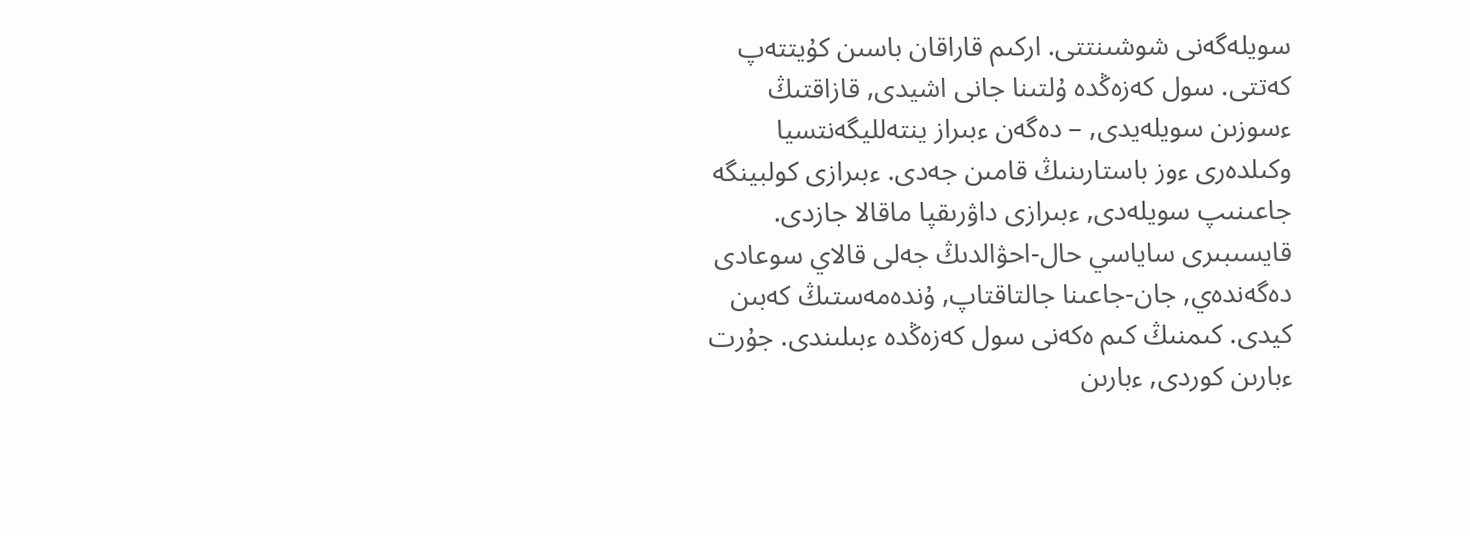سويلەگەنى شوشىنتتى. اركىم قاراقان باسىن كۇيتتەپ كەتتى. سول كەزەڭدە ۇلتىنا جانى اشيدى, قازاقتىڭ ءسوزىن سويلەيدى, – دەگەن ءبىراز ينتەلليگەنتسيا وكىلدەرى ءوز باستارىنىڭ قامىن جەدى. ءبىرازى كولبينگە جاعىنىپ سويلەدى, ءبىرازى داۋرىقپا ماقالا جازدى. قايسىبىرى ساياسي حال-احۋالدىڭ جەلى قالاي سوعادى دەگەندەي, جان-جاعىنا جالتاقتاپ, ۇندەمەستىڭ كەبىن كيدى. كىمنىڭ كىم ەكەنى سول كەزەڭدە ءبىلىندى. جۇرت ءبارىن كوردى, ءبارىن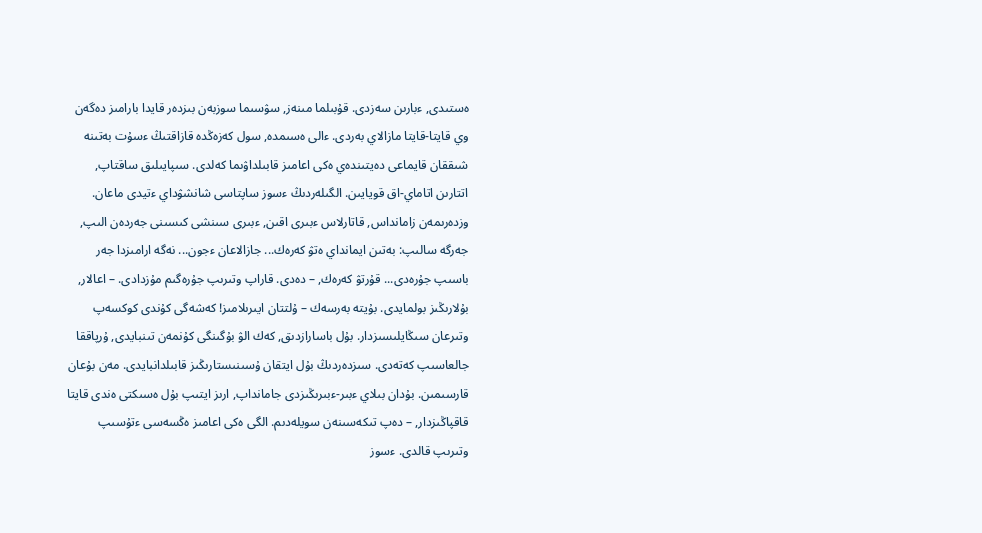ەستىدى, ءبارىن سەزدى. قۇبىلما مىنەز, سۋسىما سوزبەن بىزدەر قايدا بارامىز دەگەن وي قايتا-قايتا مازالاي بەردى. ءالى ەسىمدە, سول كەزەڭدە قازاقتىڭ ءسۇت بەتىنە شىققان قايماعى دەيتىندەي ەكى اعامىز قابىلداۋىما كەلدى. سىپايىلىق ساقتاپ, اتتارىن اتاماي-اق قويايىن. الگىلەردىڭ ءسوز ساپتاسى شانشۋداي ءتيدى ماعان. وزدەرىمەن زامانداس, قاتارلاس ءبىرى اقىن, ءبىرى سىنشى كىسىنى جەردەن الىپ, جەرگە سالىپ: بەتىن ايمانداي ەتۋ كەرەك... جازالاعان ءجون... نەگە ارامىزدا جەر باسىپ جۇرەدى... قۇرتۋ كەرەك, – دەدى. قاراپ وتىرىپ جۇرەگىم مۇزدادى. – اعالار, بۇلارىڭىز بولمايدى. بۇيتە بەرسەك – ۇلتتان ايىرىلامىز! كەشەگى كۇندى كوكسەپ وتىرعان سىڭايلىسىزدار. بۇل باسارازدىق, كەك الۋ بۇگىنگى كۇنمەن تىنبايدى, ۇرپاققا جالعاسىپ كەتەدى. سىزدەردىڭ بۇل ايتقان ۇسىنىستارىڭىز قابىلدانبايدى. مەن بۇعان قارسىمىن. بۇدان بىلاي ءبىر-ءبىرىڭىزدى جامانداپ, ارىز ايتىپ بۇل ەسىكتى ەندى قايتا قاقپاڭىزدار, – دەپ تىكەسىنەن سويلەدىم. الگى ەكى اعامىز ەڭسەسى ءتۇسىپ وتىرىپ قالدى. ءسوز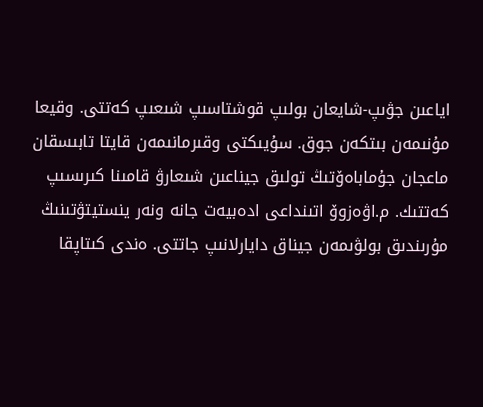اياعىن جۋىپ-شايعان بولىپ قوشتاسىپ شىعىپ كەتتى. وقيعا مۇنىمەن بىتكەن جوق. سۇيىكتى وقىرمانىمەن قايتا تابىسقان ماعجان جۇماباەۆتىڭ تولىق جيناعىن شىعارۋ قامىنا كىرىسىپ كەتتىك. م.اۋەزوۆ اتىنداعى ادەبيەت جانە ونەر ينستيتۋتىنىڭ مۇرىندىق بولۋىمەن جيناق دايارلانىپ جاتتى. ەندى كىتاپقا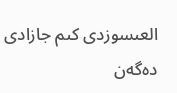العىسوزدى كىم جازادى دەگەن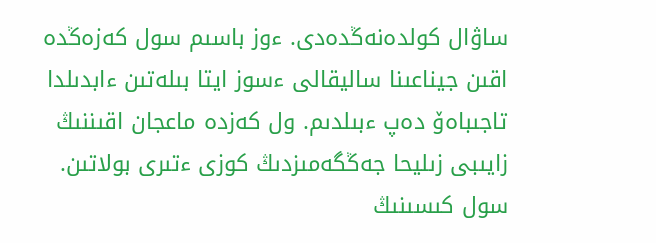ساۋال كولدەنەڭدەدى. ءوز باسىم سول كەزەڭدە اقىن جيناعىنا ساليقالى ءسوز ايتا بىلەتىن ءابدىلدا تاجىباەۆ دەپ ءبىلدىم. ول كەزدە ماعجان اقىننىڭ زايىبى زىليحا جەڭگەمىزدىڭ كوزى ءتىرى بولاتىن. سول كىسىنىڭ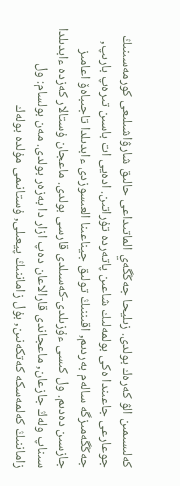كەلىسىمىن الۋ كەرەك بولدى. زىليحا جەڭگەي الماتىداعى حالىق شارۋاشىلىعى كورمەسىنىڭ جوعارعى جاعىندا ەكى بولمەلىك شاعىن پاتەردە تۇراتىن. ادەيى ات باسىن تىرەپ بارىپ, جەڭگەمىزگە سالەم بەردىم, اقىننىڭ تولىق جيناعىنا العىسوزدى ءابدىلدا تاجىباەۆ اعامىز جازسىن دەدىم. ول كىسى ءۇزىلدى-كەسىلدى قارسى بولدى. ماعجان ۇستالار كەزدە ءابدىلدا سىناپ ولەڭ جازعان, ماعجاندى قارالاعان دەپ ازار دا بەزەر بولدى. مەن بولسام: ول زاماننىڭ كەلمەسكە كەتكەنىن, بۇل زاماننىڭ پيعىلى, ۇستانىمى مۇلدە بولەك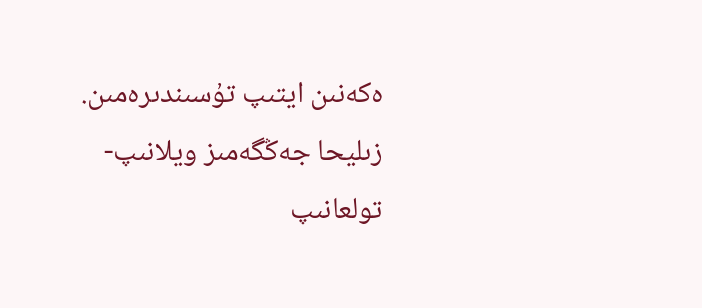ەكەنىن ايتىپ تۇسىندىرەمىن. زىليحا جەڭگەمىز ويلانىپ-تولعانىپ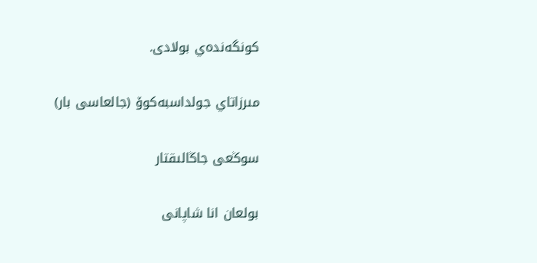كونگەندەي بولادى.

مىرزاتاي جولداسبەكوۆ (جالعاسى بار)

سوڭعى جاڭالىقتار

بولعان انا شاپانى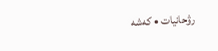رۋحانيات • كەشە